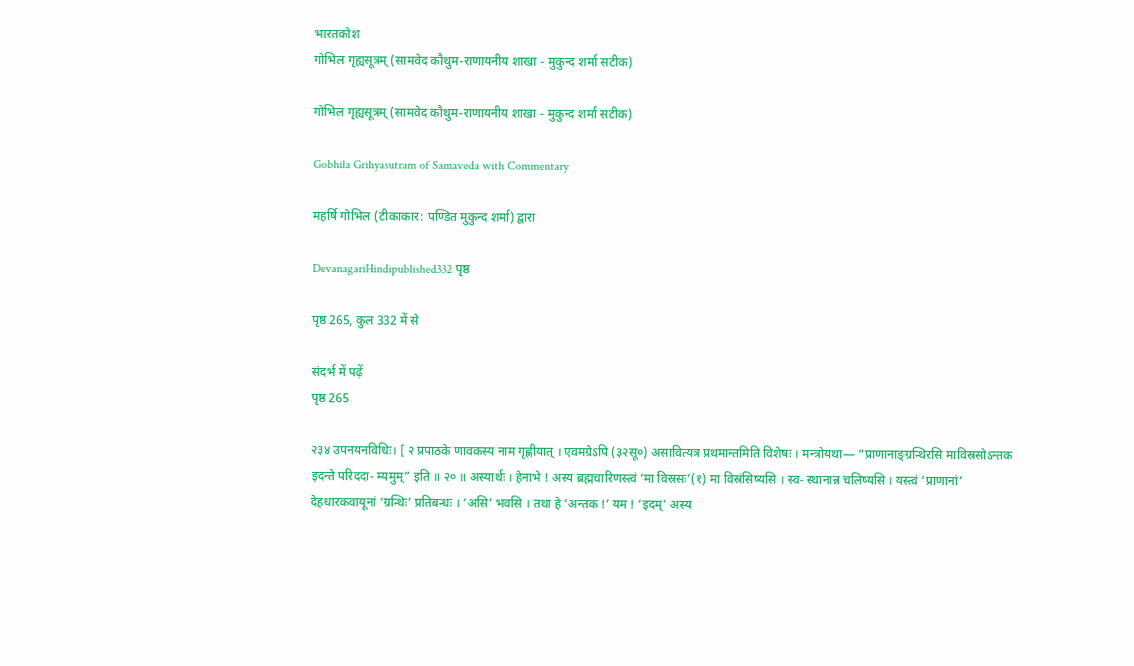भारतकोश
गोभिल गृह्यसूत्रम् (सामवेद कौथुम-राणायनीय शाखा - मुकुन्द शर्मा सटीक)

गोभिल गृह्यसूत्रम् (सामवेद कौथुम-राणायनीय शाखा - मुकुन्द शर्मा सटीक)

Gobhila Grihyasutram of Samaveda with Commentary

महर्षि गोभिल (टीकाकार: पण्डित मुकुन्द शर्मा) द्वारा

DevanagariHindipublished332 पृष्ठ

पृष्ठ 265, कुल 332 में से

संदर्भ में पढ़ें
पृष्ठ 265

२३४ उपनयनविधिः। [ २ प्रपाठके णावकस्य नाम गृह्णीयात् । एवमग्रेऽपि (३२सू०) असावित्यत्र प्रथमान्तमिति विशेषः । मन्त्रोयथा— “प्राणानाङ्ग्रन्थिरसि माविस्रसोऽन्तक इदन्ते परिददा- म्यमुम्” इति ॥ २० ॥ अस्यार्थः । हेनाभे ! अस्य ब्रह्मचारिणस्त्वं ‘मा विस्रसः’(१) मा विस्रंसिष्यसि । स्व- स्थानान्न चलिष्यसि । यस्त्वं ‘प्राणानां’ देहधारकवायूनां ‘ग्रन्थिः’ प्रतिबन्धः । ‘असि’ भवसि । तथा हे ‘अन्तक !’ यम ! ‘इदम्’ अस्य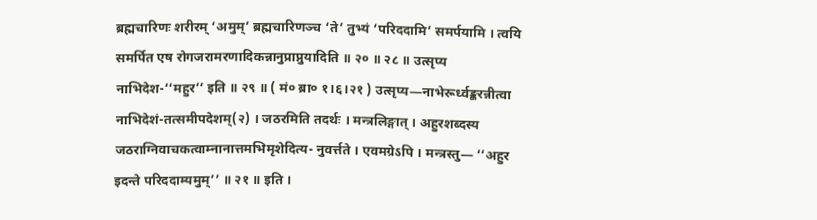ब्रह्मचारिणः शरीरम् ‘अमुम्’ ब्रह्मचारिणञ्च ‘ते’ तुभ्यं ‘परिददामि’ समर्पयामि । त्वयि समर्पित एष रोगजरामरणादिकन्नानुप्राप्नुयादिति ॥ २० ॥ २८ ॥ उत्सृप्य नाभिदेश-‘‘महुर’’ इति ॥ २९ ॥ ( मं० ब्रा० १।६।२१ ) उत्सृप्य—नाभेरूर्ध्वङ्करन्नीत्वा नाभिदेशं-तत्समीपदेशम्(२) । जठरमिति तदर्थः । मन्त्रलिङ्गात् । अहुरशब्दस्य जठराग्निवाचकत्वाम्नानात्तमभिमृशेदित्य- नुवर्त्तते । एवमग्रेऽपि । मन्त्रस्तु— ‘‘अहुर इदन्ते परिददाम्यमुम्’’ ॥ २१ ॥ इति ।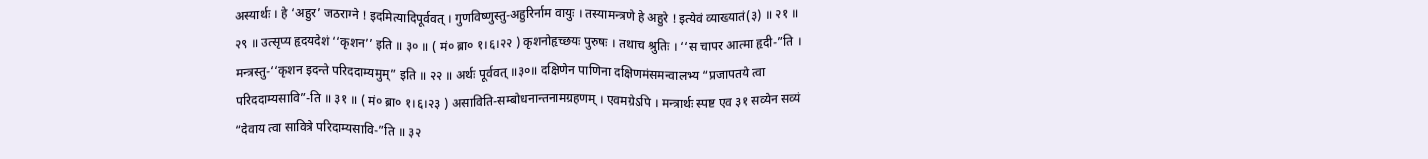अस्यार्थः । हे ‘अहुर’ जठराग्ने ! इदमित्यादिपूर्ववत् । गुणविष्णुस्तु-अहुरिर्नाम वायुः । तस्यामन्त्रणे हे अहुरे ! इत्येवं व्याख्यातं(३) ॥ २१ ॥ २९ ॥ उत्सृप्य हृदयदेशं ‘‘कृशन’’ इति ॥ ३० ॥ ( मं० ब्रा० १।६।२२ ) कृशनोहृच्छयः पुरुषः । तथाच श्रुतिः । ‘‘स चापर आत्मा हृदी-”ति । मन्त्रस्तु-‘‘कृशन इदन्ते परिददाम्यमुम्” इति ॥ २२ ॥ अर्थः पूर्ववत् ॥३०॥ दक्षिणेन पाणिना दक्षिणमंसमन्वालभ्य “प्रजापतये त्वा परिददाम्यसावि”-ति ॥ ३१ ॥ ( मं० ब्रा० १।६।२३ ) असाविति-सम्बोधनान्तनामग्रहणम् । एवमग्रेऽपि । मन्त्रार्थः स्पष्ट एव ३१ सव्येन सव्यं “देवाय त्वा सावित्रे परिदाम्यसावि-”ति ॥ ३२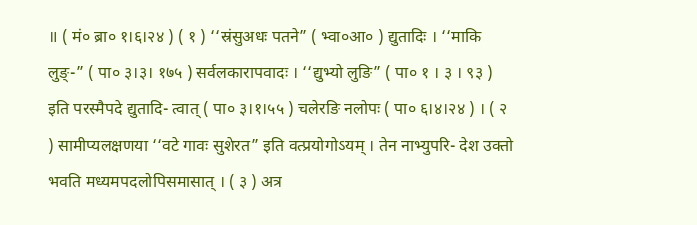॥ ( मं० ब्रा० १।६।२४ ) ( १ ) ‘‘स्रंसुअधः पतने” ( भ्वा०आ० ) द्युतादिः । ‘‘माकि लुङ्-” ( पा० ३।३। १७५ ) सर्वलकारापवादः । ‘‘द्युभ्यो लुङि” ( पा० १ । ३ । ९३ ) इति परस्मैपदे द्युतादि- त्वात् ( पा० ३।१।५५ ) चलेरङि नलोपः ( पा० ६।४।२४ ) । ( २ ) सामीप्यलक्षणया ‘‘वटे गावः सुशेरत” इति वत्प्रयोगोऽयम् । तेन नाभ्युपरि- देश उक्तो भवति मध्यमपदलोपिसमासात् । ( ३ ) अत्र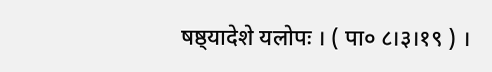षष्ठ्यादेशे यलोपः । ( पा० ८।३।१९ ) ।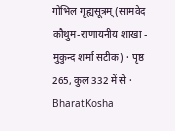गोभिल गृह्यसूत्रम् (सामवेद कौथुम-राणायनीय शाखा - मुकुन्द शर्मा सटीक) · पृष्ठ 265, कुल 332 में से · BharatKosha